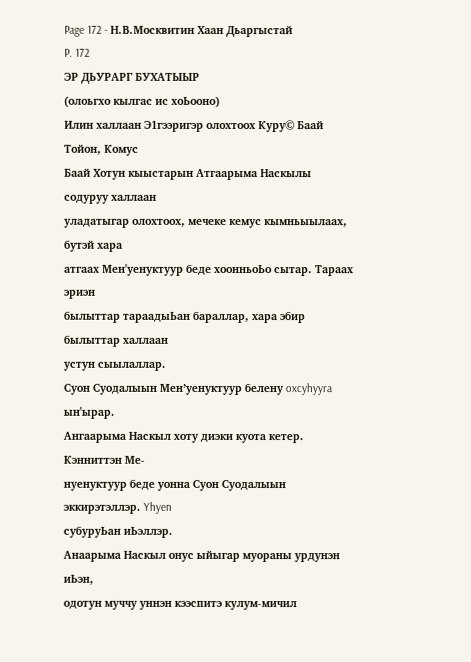Page 172 - Н.В.Москвитин Хаан Дьаргыстай
P. 172
ЭР ДЬУРАРГ БУХАТЫЫР
(олоьгхо кылгас ис хоЬооно)
Илин халлаан Э1гээригэр олохтоох Куру© Баай Тойон, Комус
Баай Хотун кыыстарын Атгаарыма Наскылы содуруу халлаан
уладатыгар олохтоох, мечеке кемус кымньыылаах, бутэй хара
атгаах Мен'уенуктуур беде хоонньоЬо сытар. Тараах эриэн
былыттар тараадыЬан бараллар, хара эбир былыттар халлаан
устун сыылаллар.
Суон Суодалыын Мен’уенуктуур белену oxcyhyyra ын'ырар.
Ангаарыма Наскыл хоту диэки куота кетер. Кэнниттэн Ме-
нуенуктуур беде уонна Суон Суодалыын эккирэтэллэр. Yhyen
субуруЬан иЬэллэр.
Анаарыма Наскыл онус ыйыгар муораны урдунэн иЬэн,
одотун муччу уннэн кээспитэ кулум-мичил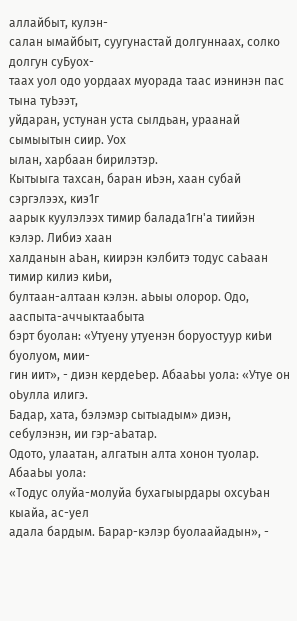аллайбыт, кулэн-
салан ымайбыт, суугунастай долгуннаах, солко долгун суБуох-
таах уол одо уордаах муорада таас иэнинэн пас тына туЬээт,
уйдаран, устунан уста сылдьан, ураанай сымыытын сиир. Уох
ылан, харбаан бирилэтэр.
Кытыыга тахсан, баран иЬэн, хаан субай сэргэлээх, киэ1г
аарык куулэлээх тимир балада1гн'а тиийэн кэлэр. Либиэ хаан
халданын аЬан, киирэн кэлбитэ тодус саЬаан тимир килиэ киЬи,
бултаан-алтаан кэлэн. аЬыы олорор. Одо, ааспыта-аччыктаабыта
бэрт буолан: «Утуену утуенэн боруостуур киЬи буолуом, мии-
гин иит», - диэн кердеЬер. АбааЬы уола: «Утуе он оЬулла илигэ.
Бадар, хата, бэлэмэр сытыадым» диэн, себулэнэн, ии гэр-аЬатар.
Одото, улаатан, алгатын алта хонон туолар. АбааЬы уола:
«Тодус олуйа-молуйа бухагыырдары охсуЬан кыайа, ас-уел
адала бардым. Барар-кэлэр буолаайадын», -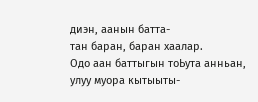диэн, аанын батта-
тан баран, баран хаалар.
Одо аан баттыгын тоЬута анньан, улуу муора кытыыты-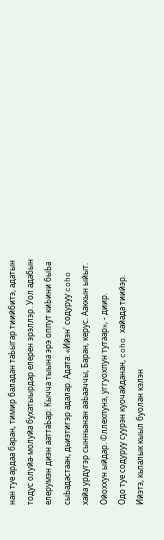нан туе ардаа баран, тимир баладан таЬыгар тиийбитэ, адатын
тодус олуйа-молуйа бухатыырдар елерен эрэллэр. Уол адабын
елерумэн диэн ааттаЬар. Кычча тыына эрэ оппут киЬини быЬа
сыЬадастаан, дьиэтигэр адалар. Адата: «Ийэн' содуруу coho
хайа урдугэр сынньанан ааЬааччы, Баран, керус. Ааккын ыйыт.
Ойоххун ыйдар. ©ллехпунэ, уггуохпун тутаар», - диир.
Одо туе содуруу суурэн куочайданан, coho хайада тиийэр.
Ийэтэ, кьпалык кыыл буолан кэлэн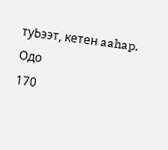туЬээт, кетен aahap. Одо
170